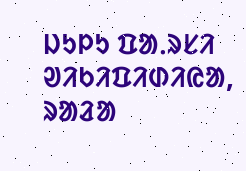ᱡᱩᱞᱩ ᱯᱟᱹᱨᱥᱤ
ᱣᱤᱠᱤᱯᱤᱰᱤᱭᱟ, ᱨᱟᱲᱟ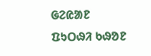ᱜᱮᱭᱟᱱ ᱯᱩᱛᱷᱤ ᱠᱷᱚᱱ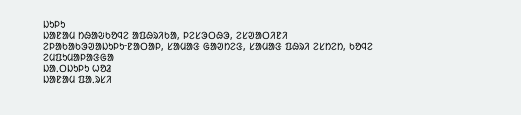ᱡᱩᱞᱩ
ᱡᱟᱱᱟᱢ ᱴᱷᱟᱶᱠᱚᱧᱮ ᱟᱯᱷᱨᱤᱠᱟ, ᱞᱮᱥᱳᱛᱷᱳ, ᱮᱥᱣᱟᱛᱤᱱᱤ
ᱮᱞᱟᱠᱟᱠᱳᱣᱟᱡᱩᱞᱩᱼᱱᱟᱛᱟᱞ, ᱥᱟᱢᱟᱝ ᱜᱟᱣᱴᱮᱝ, ᱥᱟᱢᱟᱝ ᱯᱷᱨᱤ ᱮᱥᱴᱮᱴ, ᱠᱚᱧᱮ ᱮᱢᱯᱩᱢᱟᱞᱟᱝᱜᱟ
ᱡᱟᱹᱛᱡᱩᱞᱩ ᱦᱚᱲ
ᱡᱟᱱᱟᱢ ᱯᱟᱹᱨᱥᱤ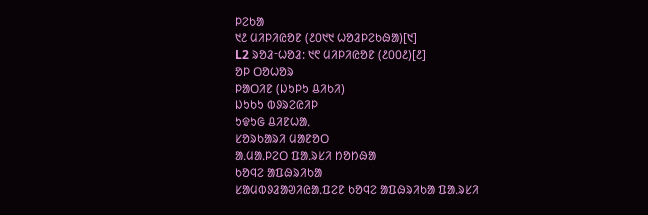ᱞᱮᱠᱟ
᱑᱒ ᱢᱤᱞᱤᱭᱚᱱ (᱒᱐᱑᱑ ᱦᱚᱲᱞᱮᱠᱷᱟ)[᱑]
L2 ᱨᱚᱲᱼᱦᱚᱲ: ᱑᱖ ᱢᱤᱞᱤᱭᱚᱱ (᱒᱐᱐᱒)[᱒]
ᱚᱞ ᱛᱚᱦᱚᱨ
ᱞᱟᱛᱤᱱ (ᱡᱩᱞᱩ ᱪᱤᱠᱤ)
ᱡᱩᱠᱩ ᱵᱽᱨᱮᱭᱤᱞ
ᱩᱫᱩᱜ ᱪᱤᱱᱦᱟᱹ
ᱥᱚᱨᱠᱟᱨᱤ ᱢᱟᱱᱚᱛ
ᱟᱹᱢᱟᱹᱞᱮᱛ ᱯᱟᱹᱨᱥᱤ ᱴᱚᱴᱷᱟ
ᱠᱚᱧᱮ ᱟᱯᱷᱨᱤᱠᱟ
ᱥᱟᱢᱵᱽᱲᱟᱣᱤᱭᱟᱹᱯᱮᱱ ᱠᱚᱧᱮ ᱟᱯᱷᱨᱤᱠᱟ ᱯᱟᱹᱨᱥᱤ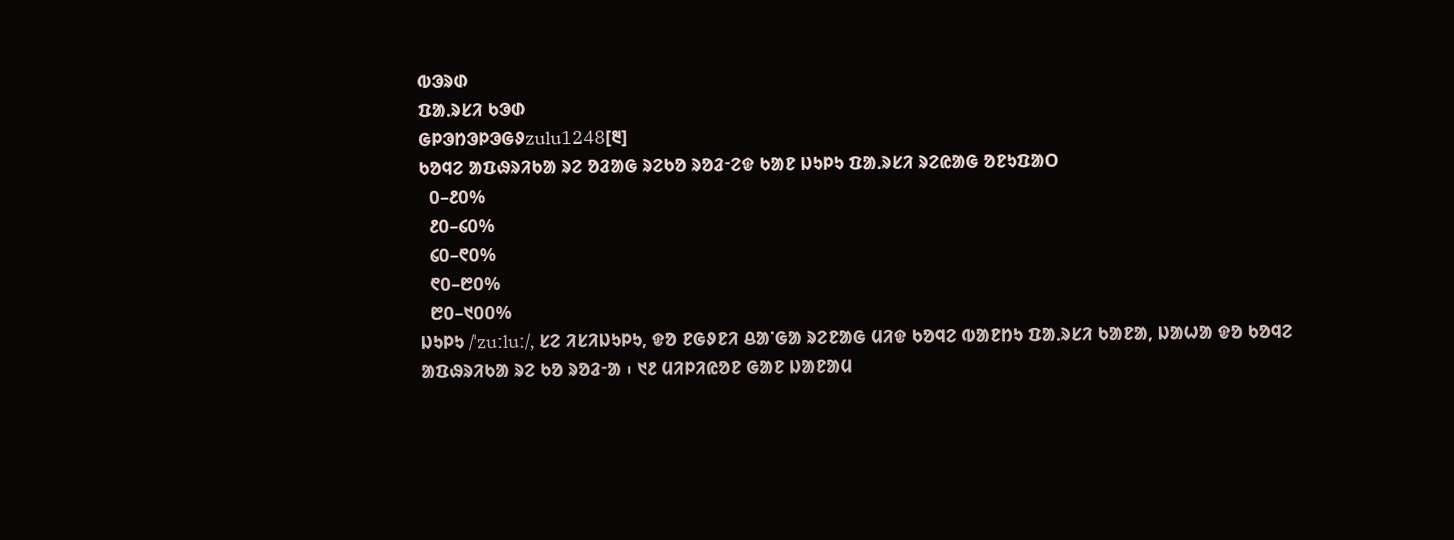ᱵᱳᱨᱰ
ᱯᱟᱹᱨᱥᱤ ᱠᱳᱰ
ᱜᱞᱳᱴᱳᱞᱳᱜᱽzulu1248[᱓]
ᱠᱚᱧᱮ ᱟᱯᱷᱨᱤᱠᱟ ᱨᱮ ᱚᱲᱟᱜ ᱨᱮᱠᱚ ᱨᱚᱲᱼᱮᱫ ᱠᱟᱱ ᱡᱩᱞᱩ ᱯᱟᱹᱨᱥᱤ ᱨᱮᱭᱟᱜ ᱚᱱᱩᱯᱟᱛ
  ᱐–᱒᱐%
  ᱒᱐–᱔᱐%
  ᱔᱐–᱖᱐%
  ᱖᱐–᱘᱐%
  ᱘᱐–᱑᱐᱐%
ᱡᱩᱞᱩ /ˈzuːluː/, ᱥᱮ ᱤᱥᱤᱡᱩᱞᱩ, ᱫᱚ ᱱᱜᱽᱱᱤ ᱪᱟᱸᱜᱟ ᱨᱮᱱᱟᱜ ᱢᱤᱫ ᱠᱚᱧᱮ ᱵᱟᱱᱴᱩ ᱯᱟᱹᱨᱥᱤ ᱠᱟᱱᱟ, ᱡᱟᱦᱟ ᱫᱚ ᱠᱚᱧᱮ ᱟᱯᱷᱨᱤᱠᱟ ᱨᱮ ᱠᱚ ᱨᱚᱲᱼᱟ ᱾ ᱑᱒ ᱢᱤᱞᱤᱭᱚᱱ ᱜᱟᱱ ᱡᱟᱱᱟᱢ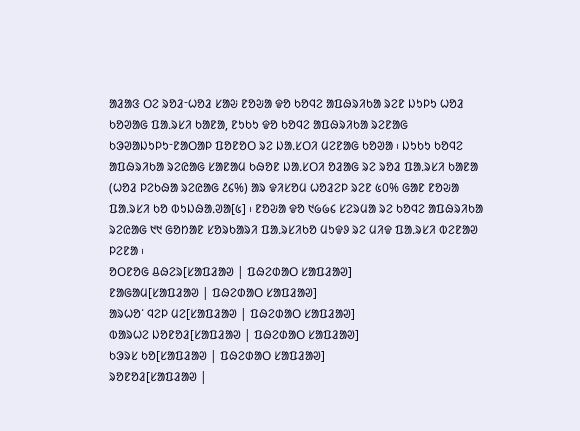ᱟᱲᱟᱝ ᱛᱮ ᱨᱚᱲᱼᱦᱚᱲ ᱥᱟᱶ ᱱᱚᱶᱟ ᱫᱚ ᱠᱚᱧᱮ ᱟᱯᱷᱨᱤᱠᱟ ᱨᱮᱱ ᱡᱩᱞᱩ ᱦᱚᱲ ᱠᱚᱣᱟᱜ ᱯᱟᱹᱨᱥᱤ ᱠᱟᱱᱟ, ᱱᱩᱠᱩ ᱫᱚ ᱠᱚᱧᱮ ᱟᱯᱷᱨᱤᱠᱟ ᱨᱮᱱᱟᱜ ᱠᱳᱣᱟᱡᱩᱞᱩᱼᱱᱟᱛᱟᱞ ᱯᱚᱱᱚᱛ ᱨᱮ ᱡᱟᱹᱥᱛᱤ ᱢᱮᱱᱟᱜ ᱠᱚᱣᱟ ᱾ ᱡᱩᱠᱩ ᱠᱚᱧᱮ ᱟᱯᱷᱨᱤᱠᱟ ᱨᱮᱭᱟᱜ ᱥᱟᱱᱟᱢ ᱠᱷᱚᱱ ᱡᱟᱹᱥᱛᱤ ᱚᱲᱟᱜ ᱨᱮ ᱨᱚᱲ ᱯᱟᱹᱨᱥᱤ ᱠᱟᱱᱟ (ᱦᱚᱲ ᱞᱮᱠᱷᱟ ᱨᱮᱭᱟᱜ ᱒᱔%) ᱟᱨ ᱫᱤᱥᱚᱢ ᱦᱚᱲᱮᱞ ᱨᱮᱱ ᱕᱐% ᱜᱟᱱ ᱱᱚᱶᱟ ᱯᱟᱹᱨᱥᱤ ᱠᱚ ᱵᱩᱡᱷᱟᱹᱣᱟ[᱕] ᱾ ᱱᱚᱶᱟ ᱫᱚ ᱑᱙᱙᱔ ᱥᱮᱨᱢᱟ ᱨᱮ ᱠᱚᱧᱮ ᱟᱯᱷᱨᱤᱠᱟ ᱨᱮᱭᱟᱜ ᱑᱑ ᱜᱚᱴᱟᱱ ᱥᱚᱨᱠᱟᱨᱤ ᱯᱟᱹᱨᱥᱤᱠᱚ ᱢᱩᱫᱽ ᱨᱮ ᱢᱤᱫ ᱯᱟᱹᱨᱥᱤ ᱵᱮᱱᱟᱣ ᱞᱮᱱᱟ ᱾
ᱚᱛᱱᱚᱜ ᱪᱷᱮᱨ[ᱥᱟᱯᱲᱟᱣ | ᱯᱷᱮᱰᱟᱛ ᱥᱟᱯᱲᱟᱣ]
ᱱᱟᱜᱟᱢ[ᱥᱟᱯᱲᱟᱣ | ᱯᱷᱮᱰᱟᱛ ᱥᱟᱯᱲᱟᱣ]
ᱟᱨᱦᱚᱸ ᱧᱮᱞ ᱢᱮ[ᱥᱟᱯᱲᱟᱣ | ᱯᱷᱮᱰᱟᱛ ᱥᱟᱯᱲᱟᱣ]
ᱵᱟᱨᱦᱮ ᱡᱚᱱᱚᱲ[ᱥᱟᱯᱲᱟᱣ | ᱯᱷᱮᱰᱟᱛ ᱥᱟᱯᱲᱟᱣ]
ᱠᱳᱨᱥ ᱠᱚ[ᱥᱟᱯᱲᱟᱣ | ᱯᱷᱮᱰᱟᱛ ᱥᱟᱯᱲᱟᱣ]
ᱨᱚᱱᱚᱲ[ᱥᱟᱯᱲᱟᱣ |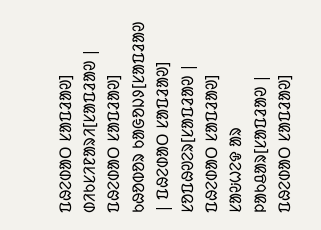ᱯᱷᱮᱰᱟᱛ ᱥᱟᱯᱲᱟᱣ]
ᱰᱤᱠᱥᱤᱱᱟᱨᱤ[ᱥᱟᱯᱲᱟᱣ | ᱯᱷᱮᱰᱟᱛ ᱥᱟᱯᱲᱟᱣ]
ᱠᱷᱚᱵᱚᱨ ᱠᱟᱜᱚᱡᱽ[ᱥᱟᱯᱲᱟᱣ | ᱯᱷᱮᱰᱟᱛ ᱥᱟᱯᱲᱟᱣ]
ᱥᱚᱯᱷᱣᱮᱨ[ᱥᱟᱯᱲᱟᱣ | ᱯᱷᱮᱰᱟᱛ ᱥᱟᱯᱲᱟᱣ]
ᱥᱟᱶᱦᱮᱫ ᱟᱨ ᱞᱟᱠᱪᱟᱨ[ᱥᱟᱯᱲᱟᱣ | ᱯᱷᱮᱰᱟᱛ ᱥᱟᱯᱲᱟᱣ]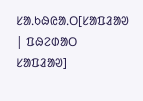ᱥᱟᱹᱠᱷᱭᱟᱹᱛ[ᱥᱟᱯᱲᱟᱣ | ᱯᱷᱮᱰᱟᱛ ᱥᱟᱯᱲᱟᱣ]